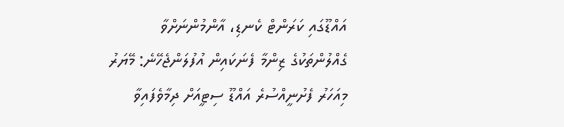އައްޑޫގައި ކަރަންޓް ކެނޑި، އާންމުންނަށްވާ ގެއްލުންތަކުގެ ޒިންމާ ފެނަކައިން އުފުލަންޖެހޭނެ: މޭޔަރު
މިއަހަރު ފެށުނީއްސުރެ އައްޑޫ ސިޓީއަށް ދިމާވެފައިވާ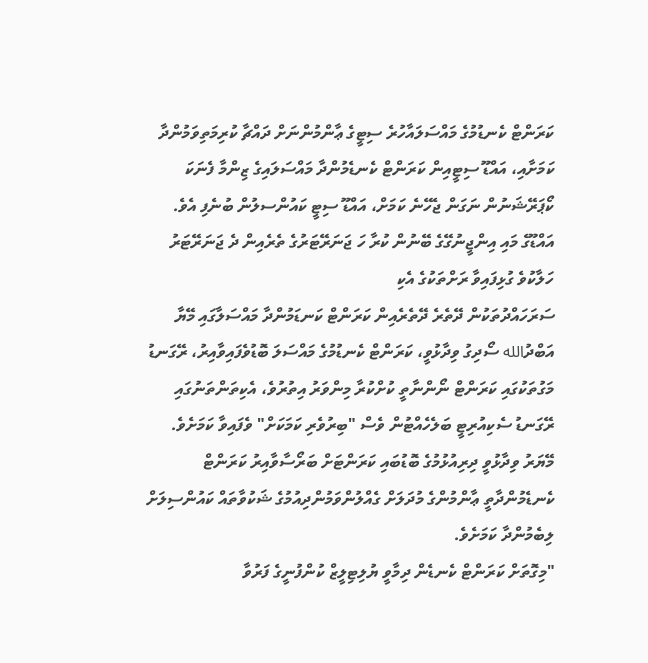ކަރަންޓް ކެނޑުމުގެ މައްސަލައާހުރެ ސިޓީގެ ޢާންމުންނަށް ދައްޗާ ކުރިމަތިވަމުންދާ ކަމަށާއި، އައްޑޫ ސިޓީއިން ކަރަންޓް ކެނޑެމުންދާ މައްސަލައިގެ ޒިންމާ ފެނަކަ ކޯޕަރޭޝަނުން ނަގަން ޖެހޭނެ ކަމަށް، އައްޑޫ ސިޓީ ކައުންސލުން ބުނެފި އެވެ.
އައްޑޫގެ މައި އިންޖީނުގޭގެ ބޭނުން ކުރާ ހަ ޖަނަރޭޓަރުގެ ތެރެއިން ދެ ޖަނަރޭޓަރު ހަލާކުވެ ގުޅިފައިވާ ރަށްތަކުގެ އެކި
ސަރަހައްދުތަކުން ދޭތެރެ ދޭތެރެއިން ކަރަންޓް ކަނޑަމުންދާ މައްސަލާގައި މޭޔާ އަބްދުالله ސޯދިގު ވިދާޅުވީ، ކަރަންޓް ކެނޑުމުގެ މައްސަލަ ބޮޑުވެފައިވާއިރު، ރޭގަނޑު މަގުތަކުގައި ކަރަންޓް ނޯންނާތީ ކުށްކުރާ މިންވަރު އިތުރުވެ، އެކިތަންތަނުގައި ރޭގަނޑު ސެކިއުރިޓީ ބަލެހެއްޓުން ވެސް "ބިރުވެރި ކަމަކަށް" ވެފައިވާ ކަމަށެވެ.
މޭޔަރު ވިދާޅުވީ ދިރިއުޅުމުގެ ބޮޑުބައި ކަރަންޓަށް ބަރޯސާވާއިރު ކަރަންޓް ކެނޑެމުންދާތީ ޢާންމުންގެ މުދަލަށް ގެއްލުންވަމުންދިއުމުގެ ޝަކުވާތައް ކައުންސިލަށް ލިބެމުންދާ ކަމަށެވެ.
"މިގޮތަށް ކަރަންޓް ކެނޑެން ދިމާވީ ޔުލިޓިލީޒް ކުންފުނީގެ ފަރުވާ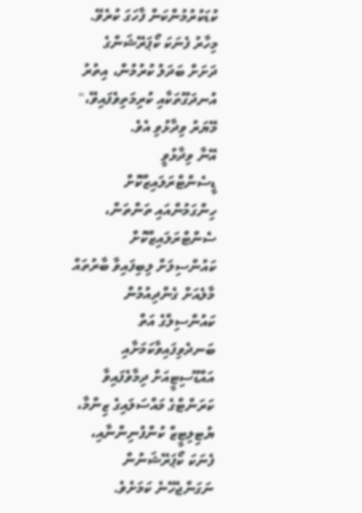ކުޑަކުރުމުންކަން ފާހަގަ ކުރެވޭ. މިހާރު ފެނަކަ ކޯޕަރޭޝަންގެ ދަށަށް ބަދަލު ކުރުމުން، އިތުރު އުނދަގޫތަކާއި ކުރިމަތިވެފައިވޭ،" މޭޔަރު ވިދާޅުވި އެވެ.
އޭނާ ވިދާޅުވީ ޑީސެންޓްރަލައިޒްކޮށް ހިންގަމުންއައި ތަންތަން، ސެންޓްރަލައިޒްކޮށް ކައުންސިލަށް ލިބިފައިވާ ބާރުތައް މާލެއަށް ގެންދިއުމުން ކައުންސިލްގެ އަތް ބަނދެވިފައިވާކަމަށާއި އައްޑޫސިޓީއަށް ދިމާވެފައިވާ ކަރަންޓްގެ މައްސަލައިގެ ޒިންމާ، ޔުޓިލިޓީޒް ކުންފުނިންނާއި، ފެނަކަ ކޯޕަރޭޝަނުން ނަގަންޖެހޭނެ ކަމަށެވެ.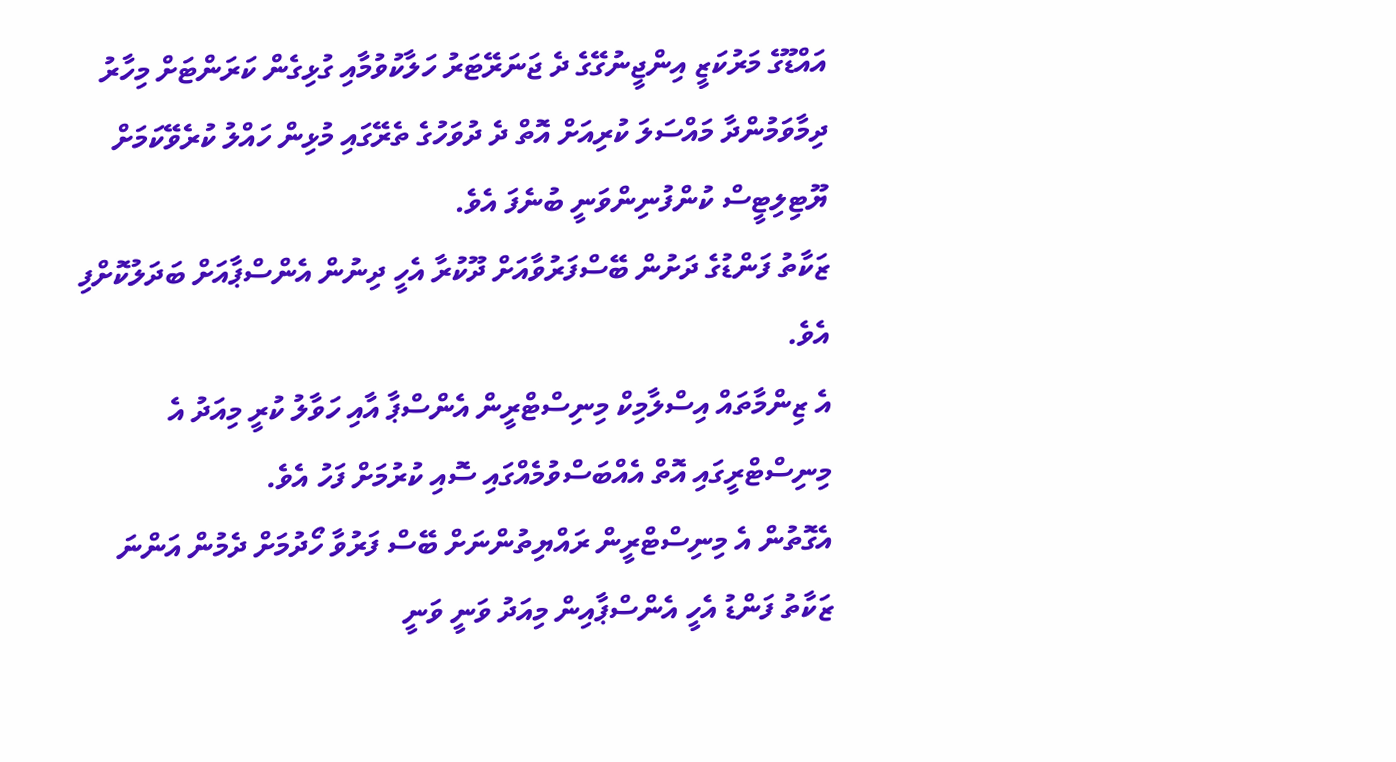އައްޑޫގެ މަރުކަޒީ އިންޖީނުގޭގެ ދެ ޖަނަރޭޓަރު ހަލާކުވުމާއި ގުޅިގެން ކަރަންޓަށް މިހާރު ދިމާވަމުންދާ މައްސަލަ ކުރިއަށް އޮތް ދެ ދުވަހުގެ ތެރޭގައި މުޅިން ހައްލު ކުރެވޭކަމަށް ޔޫޓިލިޓީސް ކުންފުނިންވަނީ ބުނެފަ އެވެ.
ޒަކާތު ފަންޑުގެ ދަށުން ބޭސްފަރުވާއަށް ދޫކުރާ އެހީ ދިނުން އެންސްޕާއަށް ބަދަލުކޮށްފި އެވެ.
އެ ޒިންމާތައް އިސްލާމިކް މިނިސްޓްރީން އެންސްޕާ އާއި ހަވާލު ކުރީ މިއަދު އެ މިނިސްޓްރީގައި އޮތް އެއްބަސްވުމެއްގައި ސޮއި ކުރުމަށް ފަހު އެވެ.
އެގޮތުން އެ މިނިސްޓްރީން ރައްޔިތުންނަށް ބޭސް ފަރުވާ ހޯދުމަށް ދެމުން އަންނަ ޒަކާތު ފަންޑު އެހީ އެންސްޕާއިން މިއަދު ވަނީ ވަނީ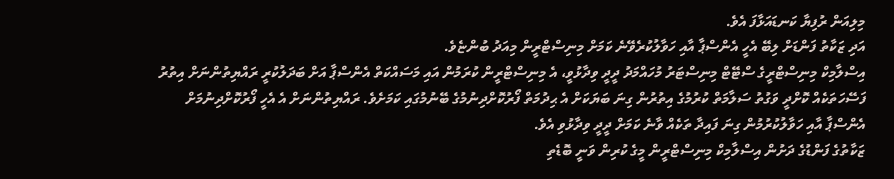މިލިއަން ރުފިޔާ ކަނޑައަޅާފަ އެވެ.
އަދި ޒަކާތު ފަންޑަށް ލިބޭ އެހީ އެންސްޕާ އާއި ހަވާލުކުރެވޭނެ ކަމަށް މިނިސްޓްރީން މިއަދު ބުންޏެވެ.
އިސްލާމިކް މިނިސްޓްރީގެ ސްޓޭޓް މިނިސްޓަރު މުހައްމަދު ދީދީ ވިދާޅުވީ، އެ މިނިސްޓްރީން ކުރަމުން އައި މަސައްކަތް އެންސްޕާ އަށް ބަދަލުކުރީ ރައްޔިތުންނަށް އިތުރު ފަސޭހަތަކެއް ކޮށްދީ ވަގުތު ސަލާމަތް ކުރުމުގެ އިތުރުން ގިނަ ބަޔަކަށް އެ ޙިދުމަތް ފޯރުކޮށްދިނުމުގެ ބޭނުމުގައި ކަމަށެވެ. ރައްޔިތުންނަށް އެ އެހީ ފޯރުކޮށްދިނުމަށް އެންސްޕާ އާއި ހަވާލުކުރުމުން ގިނަ ފައިދާ ތަކެއް ވާނެ ކަމަށް ދީދީ ވިދާޅުވި އެވެ.
ޒަކާތުގެ ފަންޑުގެ ދަށުން އިސްލާމިކް މިނިސްޓްރީން މީގެ ކުރިން ވަނީ ބޮޑެތި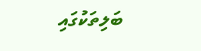ބަލިތަކުގައި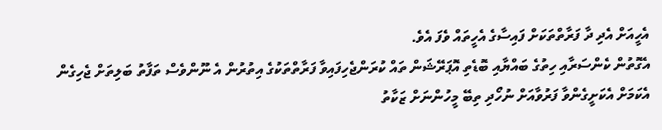އެހީއަށް އެދި ދާ ފަރާތްތަކަށް ފައިސާގެ އެހީތައް ވެފަ އެވެ.
އެގޮތުން ކެންސަރާއި ހިތުގެ ބައްޔާއި ބޮޑެތި އޮޕަރޭޝަން ތައް ކުރަންޖެހިފައިވާ ފަރާތްތަކުގެ އިތުރުން އެ ނޫންވެސް ތަފާތު ބަލިތަށް ޖެހިގެން އެކަމަށް އެކަށީގެންވާ ފަރުވާއަށް ނުހޯދި ތިބޭ މީހުންނަށް ޒަކާތު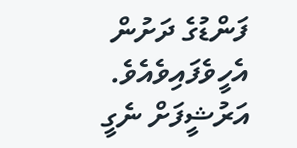ފަންޑުގެ ދަށުން އެހީވެފައިވެއެވެ.
އަރުޝީފަށް ނެގީ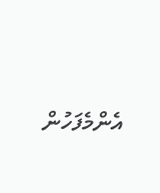އެންމެފަހުން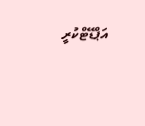އަޕްޑޭޓްކުރީ